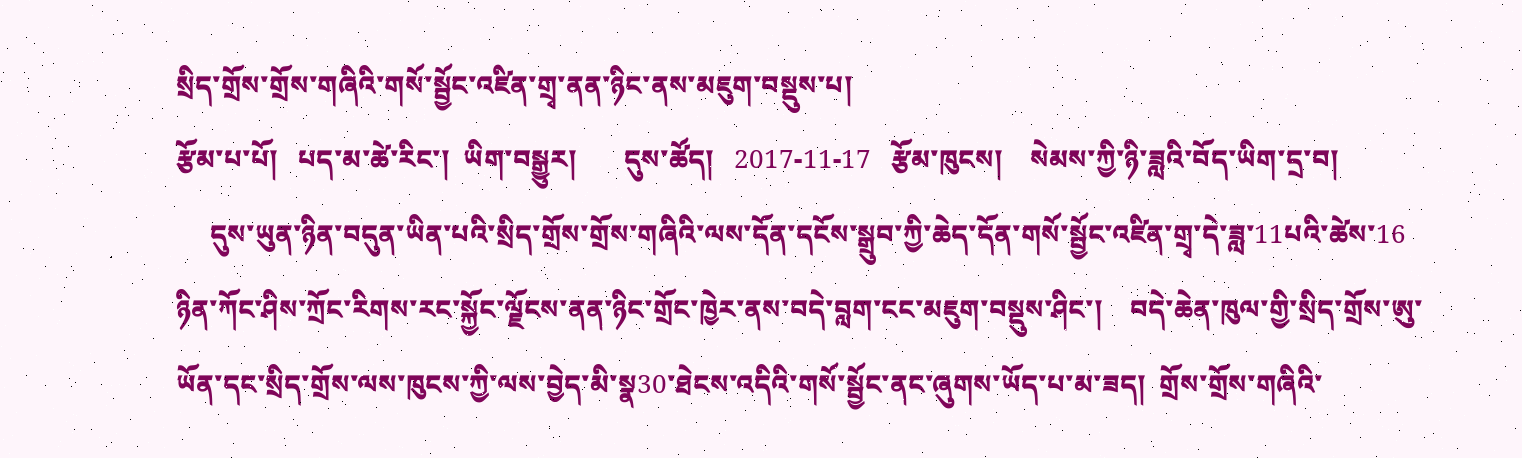སྲིད་གྲོས་གྲོས་གཞིའི་གསོ་སྦྱོང་འཛིན་གྲྭ་ནན་ཉིང་ནས་མཇུག་བསྡུས་པ།
རྩོམ་པ་པོ།   པད་མ་ཚེ་རིང་།  ཡིག་བསྒྱུར།       དུས་ཚོད།   2017-11-17   རྩོམ་ཁུངས།    སེམས་ཀྱི་ཉི་ཟླའི་བོད་ཡིག་དྲ་བ།
     དུས་ཡུན་ཉིན་བདུན་ཡིན་པའི་སྲིད་གྲོས་གྲོས་གཞིའི་ལས་དོན་དངོས་སྒྲུབ་ཀྱི་ཆེད་དོན་གསོ་སྦྱོང་འཛིན་གྲྭ་དེ་ཟླ་11པའི་ཚེས་16 ཉིན་ཀོང་ཤིས་ཀྲོང་རིགས་རང་སྐྱོང་ལྗོངས་ནན་ཉིང་གྲོང་ཁྱེར་ནས་བདེ་བླག་ངང་མཇུག་བསྡུས་ཤིང་།    བདེ་ཆེན་ཁུལ་གྱི་སྲིད་གྲོས་ཨུ་ཡོན་དང་སྲིད་གྲོས་ལས་ཁུངས་ཀྱི་ལས་བྱེད་མི་སྣ30་ཐེངས་འདིའི་གསོ་སྦྱོང་ནང་ཞུགས་ཡོད་པ་མ་ཟད།  གྲོས་གྲོས་གཞིའི་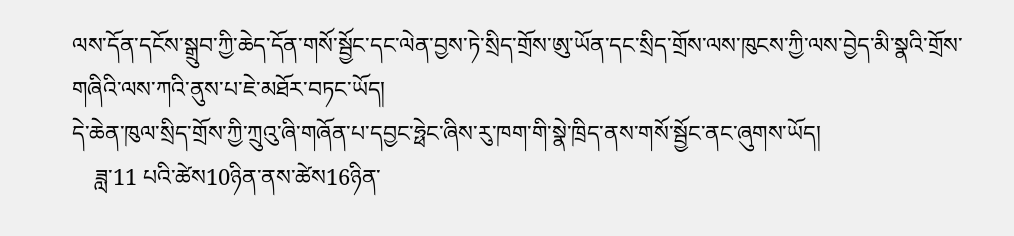ལས་དོན་དངོས་སྒྲུབ་ཀྱི་ཆེད་དོན་གསོ་སྦྱོང་དང་ལེན་བྱས་ཏེ་སྲིད་གྲོས་ཨུ་ཡོན་དང་སྲིད་གྲོས་ལས་ཁུངས་ཀྱི་ལས་བྱེད་མི་སྣའི་གྲོས་གཞིའི་ལས་ཀའི་ནུས་པ་ཇེ་མཐོར་བཏང་ཡོད།
དེ་ཆེན་ཁུལ་སྲིད་གྲོས་ཀྱི་ཀྲུའུ་ཞི་གཞོན་པ་དབྱང་ཧྥེང་ཞིས་རུ་ཁག་གི་སྣེ་ཁྲིད་ནས་གསོ་སྦྱོང་ནང་ཞུགས་ཡོད།
    ཟླ་11 པའི་ཚེས10ཉིན་ནས་ཚེས16ཉིན་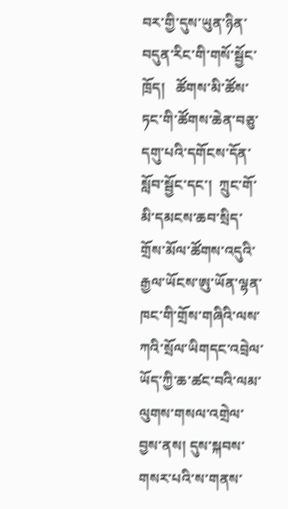བར་གྱི་དུས་ཡུན་ཉིན་བདུན་རིང་གི་གསོ་སྦྱོང་ཁྲོད།   ཚོགས་མི་ཚོས་ཏང་གི་ཚོགས་ཆེན་བཅུ་དགུ་པའི་དགོངས་དོན་སློབ་སྦྱོང་དང་།  ཀྲུང་གོ་མི་དམངས་ཆབ་སྲིད་གྲོས་མོལ་ཚོགས་འདུའི་རྒྱལ་ཡོངས་ཨུ་ཡོན་ལྷན་ཁང་གི་གྲོས་གཞིའི་ལས་ཀའི་སྲོལ་ཡིགདང་འབྲེལ་ཡོད་ཀྱི་ཆ་ཚང་བའི་ལམ་ལུགས་གསལ་འགྲེལ་བྱས་ནས། དུས་སྐབས་གསར་པའི་ས་གནས་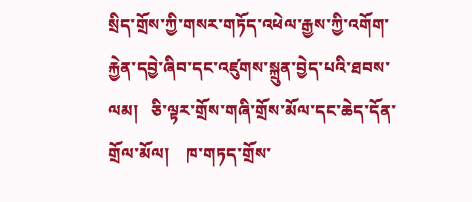སྲིད་གྲོས་ཀྱི་གསར་གཏོད་འཕེལ་རྒྱས་ཀྱི་འགོག་རྐྱེན་དབྱེ་ཞིབ་དང་འཛུགས་སྐྲུན་བྱེད་པའི་ཐབས་ལམ།   ཅི་ལྟར་གྲོས་གཞི་གྲོས་མོལ་དང་ཆེད་དོན་གྲོལ་མོལ།    ཁ་གཏད་གྲོས་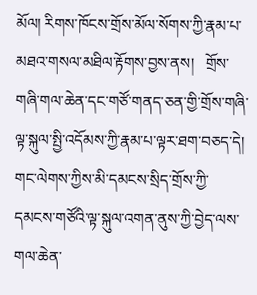མོལ། རིགས་ཁོངས་གྲོས་མོལ་སོགས་ཀྱི་རྣམ་པ་མཐའ་གསལ་མཐིལ་རྟོགས་བྱས་ནས།   གྲོས་གཞི་གལ་ཆེན་དང་གཙོ་གནད་ཅན་གྱི་གྲོས་གཞི་ལྟ་སྐུལ་སྤྱི་འདོམས་ཀྱི་རྣམ་པ་ལྟར་ཐག་བཅད་དེ།    གང་ལེགས་ཀྱིས་མི་དམངས་སྲིད་གྲོས་ཀྱི་དམངས་གཙོའི་ལྟ་སྐུལ་འགན་ནུས་ཀྱི་བྱེད་ལས་གལ་ཆེན་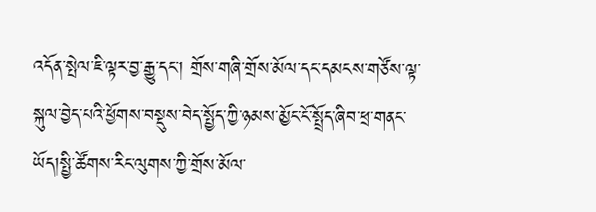འདོན་སྤེལ་ཇི་ལྟར་བྱ་རྒྱུ་དང་། གྲོས་གཞི་གྲོས་མོལ་དང་དམངས་གཙོས་ལྟ་སྐུལ་བྱེད་པའི་ཕྱོགས་བསྡུས་བེད་སྤྱོད་ཀྱི་ཉམས་མྱོང་ངོ་སྤྲོད་ཞིབ་ཕྲ་གནང་ཡོད།སྤྱི་ཚོགས་རིང་ལུགས་ཀྱི་གྲོས་མོལ་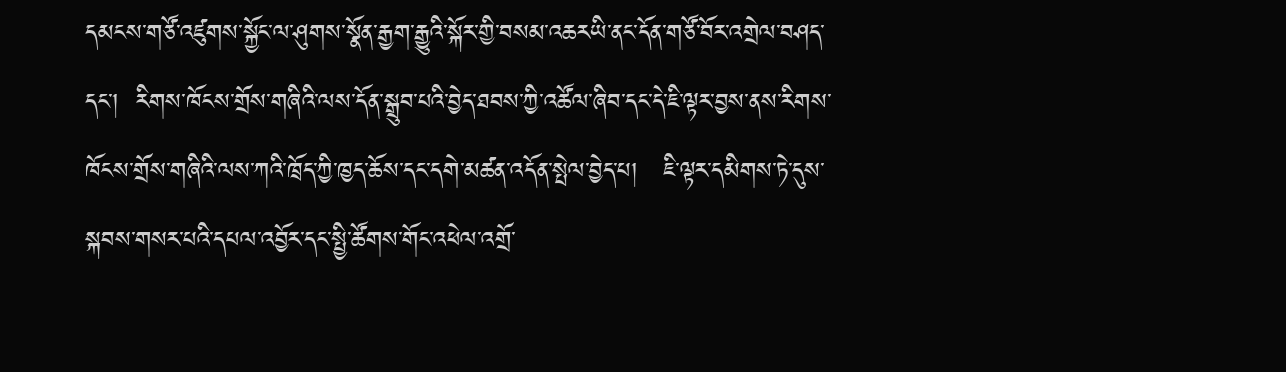དམངས་གཙོ་འཛུགས་སྐྱོང་ལ་ཤུགས་སྣོན་རྒྱག་རྒྱུའི་སྐོར་གྱི་བསམ་འཆརཡི་ནང་དོན་གཙོ་བོར་འགྲེལ་བཤད་དང་།  རིགས་ཁོངས་གྲོས་གཞིའི་ལས་དོན་སྒྲུབ་པའི་བྱེད་ཐབས་ཀྱི་འཚོལ་ཞིབ་དང་དེ་ཇི་ལྟར་བྱས་ནས་རིགས་ཁོངས་གྲོས་གཞིའི་ལས་ཀའི་ཁྲོད་ཀྱི་ཁྱད་ཆོས་དང་དགེ་མཚན་འདོན་སྤེལ་བྱེད་པ།   ཇི་ལྟར་དམིགས་ཏེ་དུས་སྐབས་གསར་པའི་དཔལ་འབྱོར་དང་སྤྱི་ཚོགས་གོང་འཕེལ་འགྲོ་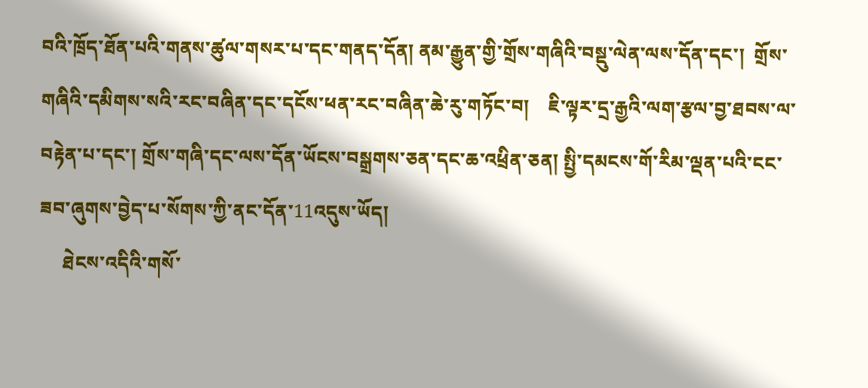བའི་ཁྲོད་ཐོན་པའི་གནས་ཚུལ་གསར་པ་དང་གནད་དོན། ནམ་རྒྱུན་གྱི་གྲོས་གཞིའི་བསྡུ་ལེན་ལས་དོན་དང་།  གྲོས་གཞིའི་དམིགས་སའི་རང་བཞིན་དང་དངོས་ཕན་རང་བཞིན་ཆེ་རུ་གཏོང་བ།    ཇི་ལྟར་དྲ་རྒྱའི་ལག་རྩལ་བྱ་ཐབས་ལ་བརྟེན་པ་དང་། གྲོས་གཞི་དང་ལས་དོན་ཡོངས་བསྒྲགས་ཅན་དང་ཆ་འཕྲིན་ཅན། སྤྱི་དམངས་གོ་རིམ་ལྡན་པའི་ངང་ཟབ་ཞུགས་བྱེད་པ་སོགས་ཀྱི་ནང་དོན་11འདུས་ཡོད།
     ཐེངས་འདིའི་གསོ་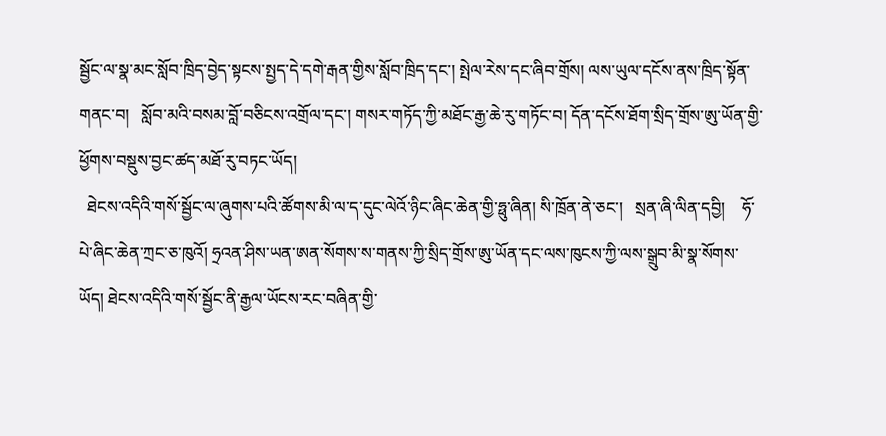སྦྱོང་ལ་སྣ་མང་སློབ་ཁྲིད་བྱེད་སྟངས་སྤྱད་དེ་དགེ་རྒན་གྱིས་སློབ་ཁྲིད་དང་། སྤེལ་རེས་དང་ཞིབ་གྲོས། ལས་ཡུལ་དངོས་ནས་ཁྲིད་སྟོན་གནང་བ།   སློབ་མའི་བསམ་བློ་བཅིངས་འགྲོལ་དང་། གསར་གཏོད་ཀྱི་མཐོང་རྒྱ་ཆེ་རུ་གཏོང་བ། དོན་དངོས་ཐོག་སྲིད་གྲོས་ཨུ་ཡོན་གྱི་ཕྱོགས་བསྡུས་བྱང་ཚད་མཐོ་རུ་བཏང་ཡོད།
  ཐེངས་འདིའི་གསོ་སྦྱོང་ལ་ཞུགས་པའི་ཚོགས་མི་ལ་ད་དུང་ལེའོ་ཉིང་ཞིང་ཆེན་གྱི་ཧྥུ་ཞིན། སི་ཁྲོན་ནེ་ཅང་།   སྲན་ཞི་ལིན་དབྱི།    ཧོ་པེ་ཞིང་ཆེན་ཀྲང་ཅ་ཁུའོ། ཧྲའན་ཤིས་ཡན་ཨན་སོགས་ས་གནས་ཀྱི་སྲིད་གྲོས་ཨུ་ཡོན་དང་ལས་ཁུངས་ཀྱི་ལས་སྒྲུབ་མི་སྣ་སོགས་ཡོད། ཐེངས་འདིའི་གསོ་སྦྱོང་ནི་རྒྱལ་ཡོངས་རང་བཞིན་གྱི་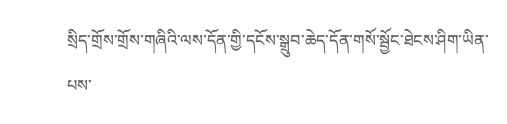སྲིད་གྲོས་གྲོས་གཞིའི་ལས་དོན་གྱི་དངོས་སྒྲུབ་ཆེད་དོན་གསོ་སྦྱོང་ཐེངས་ཤིག་ཡིན་པས་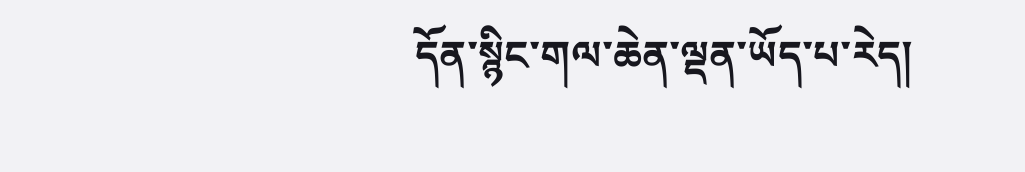དོན་སྙིང་གལ་ཆེན་ལྡན་ཡོད་པ་རེད།